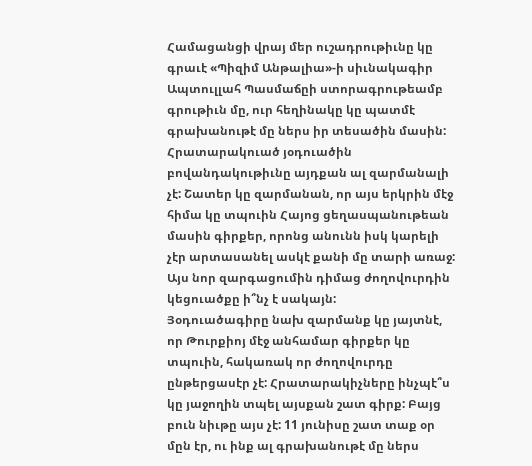Համացանցի վրայ մեր ուշադրութիւնը կը գրաւէ «Պիզիմ Անթալիա»-ի սիւնակագիր Ապտուլլահ Պասմաճըի ստորագրութեամբ գրութիւն մը, ուր հեղինակը կը պատմէ գրախանութէ մը ներս իր տեսածին մասին:
Հրատարակուած յօդուածին բովանդակութիւնը այդքան ալ զարմանալի չէ: Շատեր կը զարմանան, որ այս երկրին մէջ հիմա կը տպուին Հայոց ցեղասպանութեան մասին գիրքեր, որոնց անունն իսկ կարելի չէր արտասանել ասկէ քանի մը տարի առաջ: Այս նոր զարգացումին դիմաց ժողովուրդին կեցուածքը ի՞նչ է սակայն:
Յօդուածագիրը նախ զարմանք կը յայտնէ, որ Թուրքիոյ մէջ անհամար գիրքեր կը տպուին, հակառակ որ ժողովուրդը ընթերցասէր չէ: Հրատարակիչները ինչպէ՞ս կը յաջողին տպել այսքան շատ գիրք: Բայց բուն նիւթը այս չէ: 11 յունիսը շատ տաք օր մըն էր, ու ինք ալ գրախանութէ մը ներս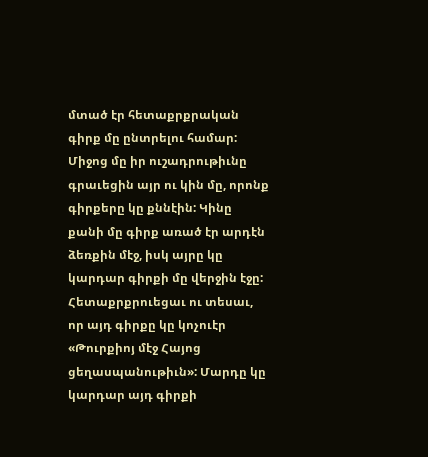մտած էր հետաքրքրական գիրք մը ընտրելու համար: Միջոց մը իր ուշադրութիւնը գրաւեցին այր ու կին մը, որոնք գիրքերը կը քննէին: Կինը քանի մը գիրք առած էր արդէն ձեռքին մէջ, իսկ այրը կը կարդար գիրքի մը վերջին էջը: Հետաքրքրուեցաւ ու տեսաւ, որ այդ գիրքը կը կոչուէր «Թուրքիոյ մէջ Հայոց ցեղասպանութիւն»: Մարդը կը կարդար այդ գիրքի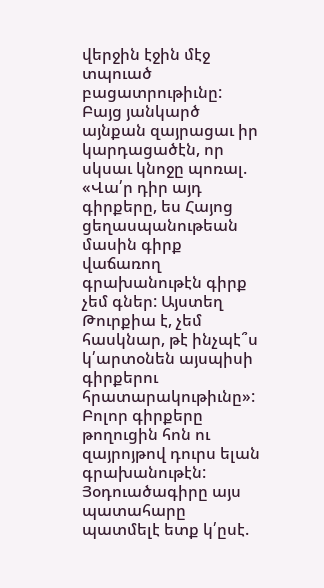վերջին էջին մէջ տպուած բացատրութիւնը: Բայց յանկարծ այնքան զայրացաւ իր կարդացածէն, որ սկսաւ կնոջը պոռալ. «Վա՛ր դիր այդ գիրքերը, ես Հայոց ցեղասպանութեան մասին գիրք վաճառող գրախանութէն գիրք չեմ գներ: Այստեղ Թուրքիա է, չեմ հասկնար, թէ ինչպէ՞ս կ՛արտօնեն այսպիսի գիրքերու հրատարակութիւնը»:
Բոլոր գիրքերը թողուցին հոն ու զայրոյթով դուրս ելան գրախանութէն:
Յօդուածագիրը այս պատահարը պատմելէ ետք կ՛ըսէ.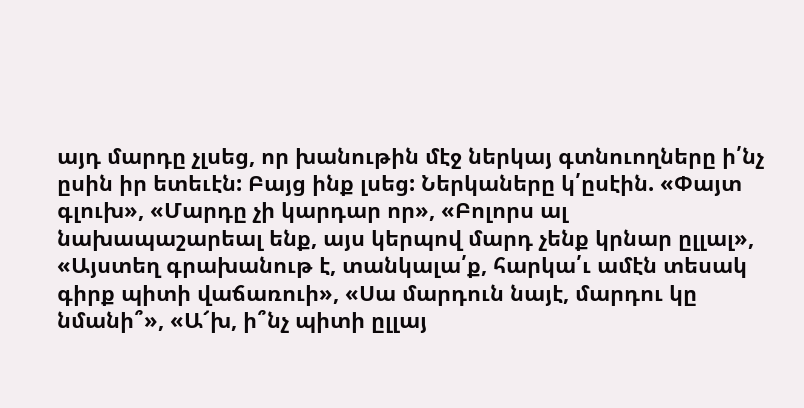այդ մարդը չլսեց, որ խանութին մէջ ներկայ գտնուողները ի՛նչ ըսին իր ետեւէն: Բայց ինք լսեց: Ներկաները կ՛ըսէին. «Փայտ գլուխ», «Մարդը չի կարդար որ», «Բոլորս ալ նախապաշարեալ ենք, այս կերպով մարդ չենք կրնար ըլլալ», «Այստեղ գրախանութ է, տանկալա՛ք, հարկա՛ւ ամէն տեսակ գիրք պիտի վաճառուի», «Սա մարդուն նայէ, մարդու կը նմանի՞», «Ա՜խ, ի՞նչ պիտի ըլլայ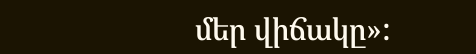մեր վիճակը»: